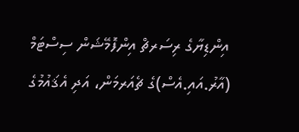އިންޑިޔާގެ ރިސަރޗް އިންފޮމޭޝަން ސިސްޓަމް (އާރު.އައި.އެސް)ގެ ޗެއަރމަން، އަދި އެޤައުމުގެ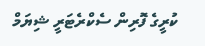ކުރީގެ ފޮރިން ސެކްރެޓަރީ ޝިޔަމް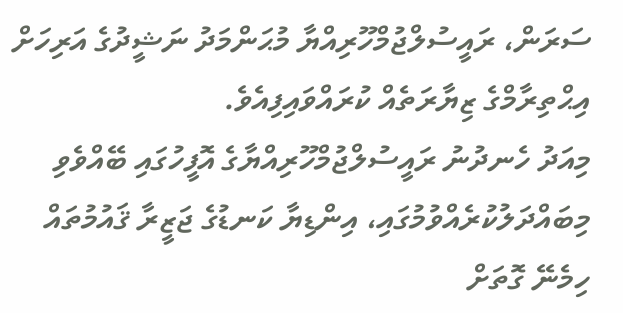ސަރަން، ރައީސުލްޖުމްހޫރިއްޔާ މުޙަންމަދު ނަޝީދުގެ އަރިހަށް އިޙްތިރާމްގެ ޒިޔާރަތެއް ކުރައްވައިފިއެވެ.
މިއަދު ހެނދުނު ރައީސުލްޖުމްހޫރިއްޔާގެ އޮފީހުގައި ބޭއްވެވި މިބައްދަލުކުރެއްވުމުގައި، އިންޑިޔާ ކަނޑުގެ ޖަޒީރާ ޤައުމުތައް ހިމެނޭ ގޮތަށް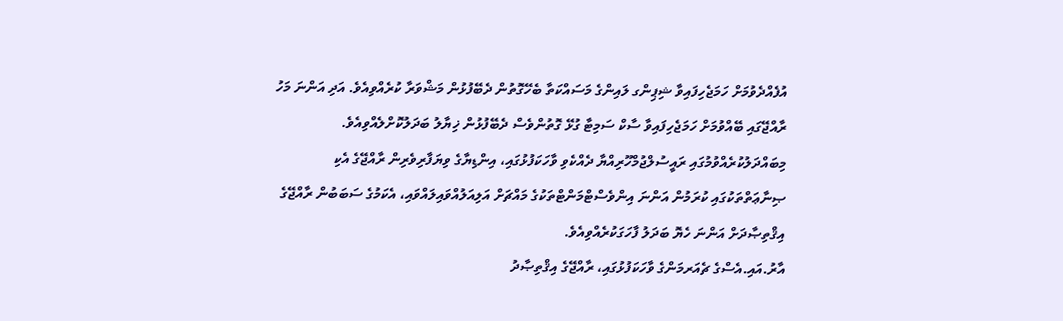އުފެއްދެވުމަށް ހަމަޖެހިފައިވާ ޝިޕިންގ ލައިންގެ މަސައްކަތާ ބެހޭގޮތުން ދެބޭފުޅުން މަޝްވަރާ ކުރެއްވިއެވެ. އަދި އަންނަ މަހު ރާއްޖޭގައި ބޭއްވުމަށް ހަމަޖެހިފައިވާ ސާކް ސަމިޓާ ގުޅޭ ގޮތުންވެސް ދެބޭފުޅުން ޚިޔާލު ބަދަލުކޮށްލެއްވިއެވެ.
މިބައްދަލުކުރެއްވުމުގައި ރައީސުލްޖުމްހޫރިއްޔާ ދެއްކެވި ވާހަކަފުޅުގައި، އިންޑިޔާގެ ވިޔަފާރިވެރިން ރާއްޖޭގެ އެކި ޞިނާޢަތްތަކުގައި ކުރަމުން އަންނަ އިންވެސްޓްމަންޓްތަކުގެ މައްޗަށް އަލިއަލުއްވައިލައްވައި، އެކަމުގެ ސަބަބުން ރާއްޖޭގެ އިޤްތިޞާދަށް އަންނަ ހެޔޮ ބަދަލު ފާހަގަކުރެއްވިއެވެ.
އާރު.އައި.އެސްގެ ޗެއަރމަންގެ ވާހަކަފުޅުގައި، ރާއްޖޭގެ އިޤްތިޞާދު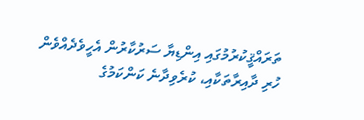ތަރައްޤީކުރުމުގައި އިންޑިޔާ ސަރުކާރުން އެހީވެދެއްވެން ހުރި ދާއިރާތަކާއި، ކުރެވިދާނެ ކަންކަމުގެ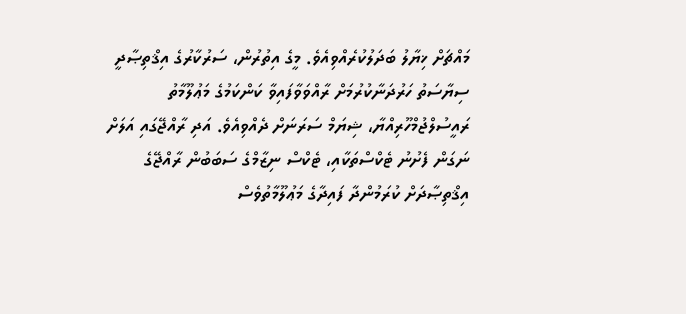މައްޗަށް ޚިޔާލު ބަދަލުކުރެއްވިއެވެ. މީގެ އިތުރުން، ސަރުކާރުގެ އިޤްތިޞާދީ ސިޔާސަތު ހަރުދަނާކުރުމަށް ރާއްވަވާފައިވާ ކަންކަމުގެ މަޢުލޫމާތު ރައީސުލްޖުމްހޫރިއްޔާ، ޝިޔަމް ސަރަނަށް ދެއްވިއެވެ. އަދި ރާއްޖޭގައި އަލަށް ނަގަން ފެށުނު ޓެކްސްތަކާއި، ޓެކްސް ނިޒާމްގެ ސަބަބުން ރާއްޖޭގެ އިޤްތިޞާދަށް ކުރަމުންދާ ފައިދާގެ މަޢުލޫމާތުވެސް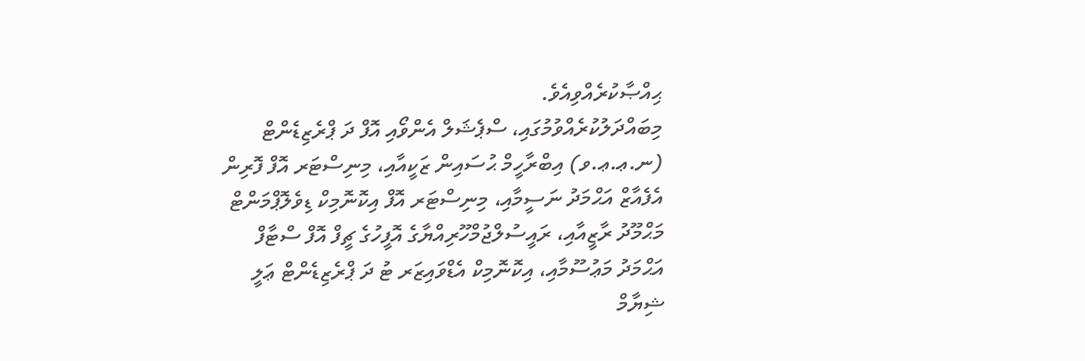ޙިއްޞާކުރެއްވިއެވެ.
މިބައްދަލުކުރެއްވުމުގައި، ސްޕެޝަލް އެންވޯއި އޮފް ދަ ޕްރެޒިޑެންޓް (ނ.ޢ.ޢ.ވ) އިބްރާހީމް ޙުސައިން ޒަކީއާއި، މިނިސްޓަރ އޮފް ފޮރިން އެފެއާޒް އަޙްމަދު ނަސީމާއި، މިނިސްޓަރ އޮފް އިކޮނޮމިކް ޑިވެލޮޕްމަންޓް މަޙްމޫދު ރާޒީއާއި، ރައީސުލްޖުމްހޫރިއްޔާގެ އޮފީހުގެ ޗީފް އޮފް ސްޓާފް އަޙްމަދު މަޢުސޫމާއި، އިކޮނޮމިކް އެޑްވައިޒަރ ޓު ދަ ޕްރެޒިޑެންޓް ޢަލީ ޝިޔާމް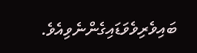ބައިވެރިވެވަޑައިގެންނެވިއެވެ.